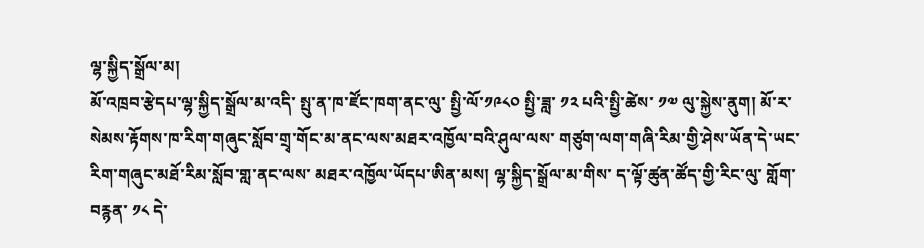ལྷ་སྐྱིད་སྒྲོལ་མ།
མོ་འཁྲབ་རྩེདཔ་ལྷ་སྐྱིད་སྒྲོལ་མ་འདི་ སྤུ་ན་ཁ་ཛོང་ཁག་ནང་ལུ་ སྤྱི་ལོ་༡༩༨༠ སྤྱི་ཟླ་ ༡༢ པའི་སྤྱི་ཚེས་ ༡༧ ལུ་སྐྱེས་ནུག། མོ་ར་ སེམས་རྟོགས་ཁ་རིག་གཞུང་སློབ་གྲྭ་གོང་མ་ནང་ལས་མཐར་འཁྱོལ་བའི་ཤུལ་ལས་ གཙུག་ལག་གཞི་རིམ་གྱི་ཤེས་ཡོན་དེ་ཡང་ རིག་གཞུང་མཐོ་རིམ་སློབ་གླ་ནང་ལས་ མཐར་འཁྱོལ་ཡོདཔ་ཨིན་མས། ལྷ་སྐྱིད་སྒྲོལ་མ་གིས་ ད་ལྟོ་ཚུན་ཚོད་གྱི་རིང་ལུ་ གློག་བརྙན་ ༡༨ དེ་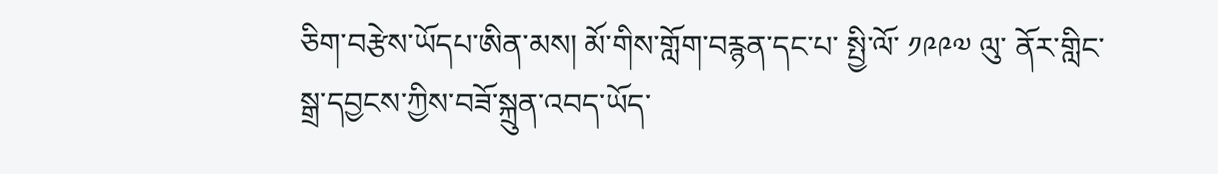ཅིག་བརྩེས་ཡོདཔ་ཨིན་མས། མོ་གིས་གློག་བརྙན་དང་པ་ སྤྱི་ལོ་ ༡༩༩༧ ལུ་ ནོར་གླིང་སྒྲ་དབྱངས་ཀྱིས་བཟོ་སྐྲུན་འབད་ཡོད་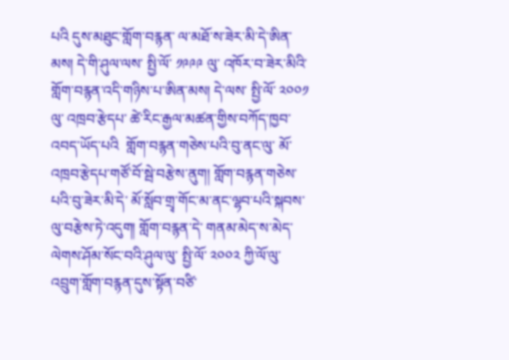པའི དུས་མཐུང་གློག་བརྙན་ ལ་མཐོ་ས་ཟེར་མི་དེ་ཨིན་མས། དེ་གི་ཤུལ་ལས་ སྤྱི་ལོ་ ༡༩༩༩ ལུ་ འཁོར་བ་ཟེར་མིའི་གློག་བརྙན་འདི་གཉིས་པ་ཨིན་མས། དེ་ལས་ སྤྱི་ལོ་ ༢༠༠༡ ལུ་ འཁྲབ་རྩེདཔ་ ཚེ་རིང་རྒྱལ་མཚན་གྱིས་བཀོད་ཁྱབ་འབད་ཡོད་པའི  གློག་བརྙན་གཅེས་པའི་བུ་ནང་ལུ་ མོ་འཁྲབ་རྩེདཔ་གཙོ་བོ་སྦེ་བརྩེས་ནུག། གློག་བརྙན་གཅེས་པའི་བུ་ཟེར་མི་དེ་ མོ་སློབ་གྲྭ་གོང་མ་ནང་ལྷབ་པའི་སྐབས་ལུ་བརྩེས་ཏེ་འདུག། གློག་བརྙན་དེ་ གནམ་མེད་ས་མེད་ལེགས་ཤོམ་སོང་བའི་ཤུལ་ལུ་ སྤྱི་ལོ་ ༢༠༠༢ ཀྱི་ལོ་ལུ་ འབྲུག་གློག་བརྙན་དུས་སྟོན་བཙི་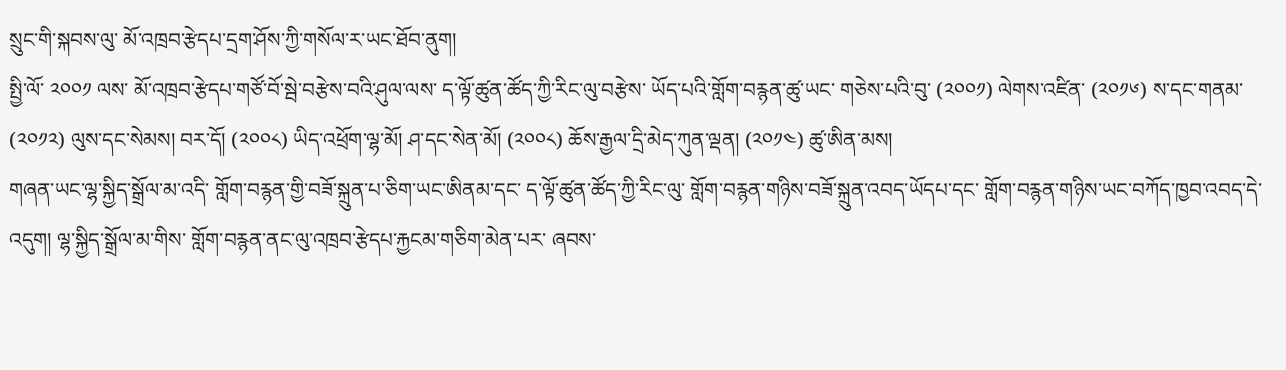སྲུང་གི་སྐབས་ལུ་ མོ་འཁྲབ་རྩེདཔ་དྲག་ཤོས་ཀྱི་གསོལ་ར་ཡང་ཐོབ་ནུག།
སྤྱི་ལོ་ ༢༠༠༡ ལས་ མོ་འཁྲབ་རྩེདཔ་གཙོ་བོ་སྦེ་བརྩེས་བའི་ཤུལ་ལས་ ད་ལྟོ་ཚུན་ཚོད་ཀྱི་རིང་ལུ་བརྩེས་ ཡོད་པའི་གློག་བརྙན་ཚུ་ཡང་ གཅེས་པའི་བུ་ (༢༠༠༡) ལེགས་འཛིན་ (༢༠༡༦) ས་དང་གནམ་ (༢༠༡༢) ལུས་དང་སེམས། བར་དོ། (༢༠༠༨) ཡིད་འཕྲོག་ལྷ་མོ། ཤ་དང་སེན་མོ། (༢༠༠༨) ཆོས་རྒྱལ་དྲི་མེད་ཀུན་ལྡན། (༢༠༡༤) ཚུ་ཨིན་མས།
གཞན་ཡང་ལྷ་སྐྱིད་སྒྲོལ་མ་འདི་ གློག་བརྙན་གྱི་བཟོ་སྐྲུན་པ་ཅིག་ཡང་ཨིནམ་དང་ ད་ལྟོ་ཚུན་ཚོད་ཀྱི་རིང་ལུ་ གློག་བརྙན་གཉིས་བཟོ་སྐྲུན་འབད་ཡོདཔ་དང་ གློག་བརྙན་གཉིས་ཡང་བཀོད་ཁྱབ་འབད་དེ་འདུག། ལྷ་སྐྱིད་སྒྲོལ་མ་གིས་ གློག་བརྙན་ནང་ལུ་འཁྲབ་རྩེདཔ་རྐྱངམ་གཅིག་མེན་པར་ ཞབས་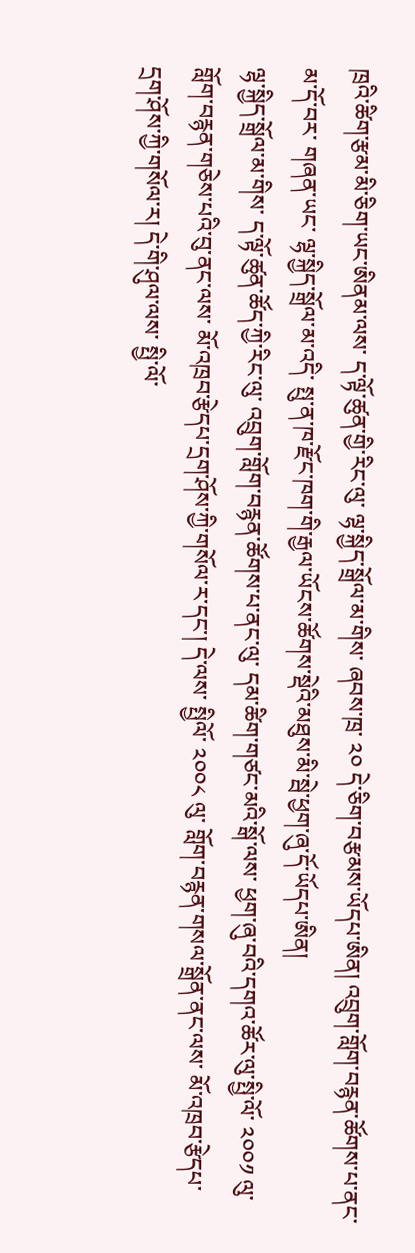ཁྲའི་ཚིག་རྩམ་མི་ཅིག་ཡང་ཨིནམ་ལས་ ད་ལྟོ་ཚུན་གྱི་རིང་ལུ་ ལྷ་སྐྱིད་སྒྲོལ་མ་གིས་ ཞབས་ཁྲ་ ༢༠ དེ་ཅིག་བརྩམས་ཡོདཔ་ཨིན། འབྲུག་གློག་བརྙན་ཚོགས་པ་ནང་མ་དོ་བར་ གཞན་ཡང་ ལྷ་སྐྱིད་སྒྲོལ་མ་འདི་ སྤུ་ན་ཁ་རྫོང་ཁག་གི་རྒྱལ་ཡོངས་ཚོགས་སྡེའི་མཐུས་མི་སྦེ་ཕྱག་ཞུ་དོ་ཡོདཔ་ཨིན།
ལྷ་སྐྱིད་སྒྲོལ་མ་གིས་ ད་ལྟོ་ཚུན་ཚོད་ཀྱི་རིང་ལུ་ འབྲུག་གློག་བརྙན་ཚོགས་པ་ནང་ལུ་ དམ་ཚིག་གཙང་མའི་སྒོ་ལས་ ཕྱག་ཞུ་བའི་དགའ་ཚོར་ལུ་སྤྱི་ལོ་ ༢༠༠༡ ལུ་ གློག་བརྙན་གཅེས་པའི་བུ་ནང་ལས་ མོ་འཁྲབ་རྩེདཔ་དྲག་ཤོས་ཀྱི་གསོལ་ར་དང་། དེ་ལས་ སྤྱིལོ་ ༢༠༠༨ ལུ་ གློག་བརྙན་གསལ་སྒྲོན་ནང་ལས་ མོ་འཁྲབ་རྩེདཔ་དྲག་ཤོས་ཀྱི་གསོལ་ར། དེ་གི་ཤུལ་ལས་ སྤྱི་ལོ་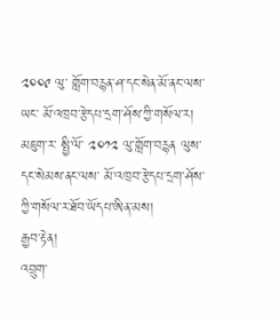༢༠༠༩ ལུ་ གློག་བརྙན་ཤ་དང་སེན་མོ་ནང་ལས་ཡང་ མོ་འཁྲབ་རྩེདཔ་དྲག་ཤོས་ཀྱི་གསོལ་ར། མཇུག་ར་ སྤྱི་ལོ་ ༢༠༡༢ ལུ་གློག་བརྙན ལུས་དང་སེམས་ནང་ལས་ མོ་འཁྲབ་རྩེདཔ་དྲག་ཤོས་ཀྱི་གསོལ་ར་ཐོབ་ཡོདཔ་ཨིན་མས།
རྒྱབ་རྟེན།
འབྲུག་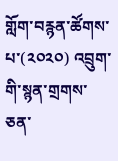གློག་བརྙན་ཚོགས་པ་(༢༠༢༠) འབྲུག་གི་སྙན་གྲགས་ཅན་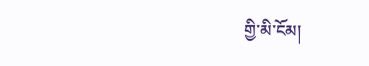གྱི་མི་ངོམ།